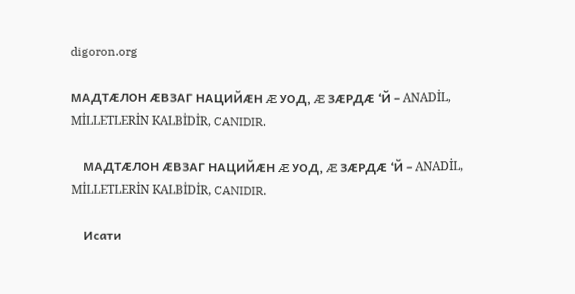digoron.org

МАДТÆЛОН ÆВЗАГ НАЦИЙÆН Æ УОД, Æ ЗÆРДÆ ‘Й – ANADİL, MİLLETLERİN KALBİDİR, CANIDIR.

    МАДТÆЛОН ÆВЗАГ НАЦИЙÆН Æ УОД, Æ ЗÆРДÆ ‘Й – ANADİL, MİLLETLERİN KALBİDİR, CANIDIR.

    Исати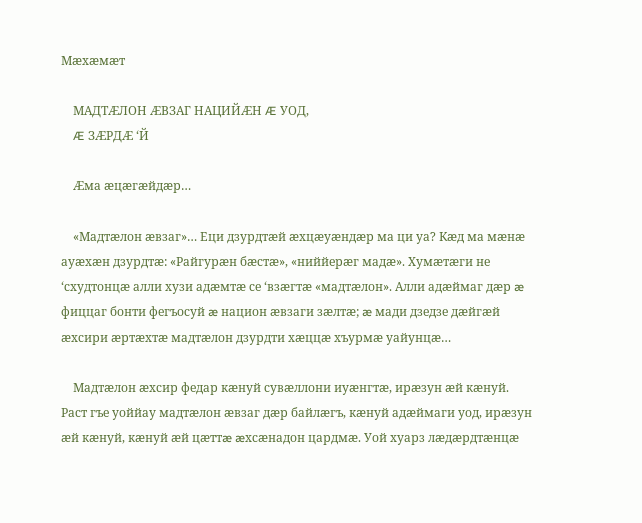Мæхæмæт

    МАДТÆЛОН ÆВЗАГ НАЦИЙÆН Æ УОД,
    Æ ЗÆРДÆ ‘Й

    Æма æцæгæйдæр…

    «Мадтæлон æвзаг»… Еци дзурдтæй æхцæуæндæр ма ци уа? Кæд ма мæнæ ауæхæн дзурдтæ: «Райгурæн бæстæ», «ниййерæг мадæ». Хумæтæги не ‘схудтонцæ алли хузи адæмтæ се ‘взæгтæ «мадтæлон». Алли адæймаг дæр æ фиццаг бонти фегъосуй æ национ æвзаги зæлтæ; æ мади дзедзе дæйгæй æхсири æртæхтæ мадтæлон дзурдти хæццæ хъурмæ уайунцæ…

    Мадтæлон æхсир федар кæнуй сувæллони иуæнгтæ, ирæзун æй кæнуй. Раст гъе уоййау мадтæлон æвзаг дæр байлæгъ, кæнуй адæймаги уод, ирæзун æй кæнуй, кæнуй æй цæттæ æхсæнадон цардмæ. Уой хуарз лæдæрдтæнцæ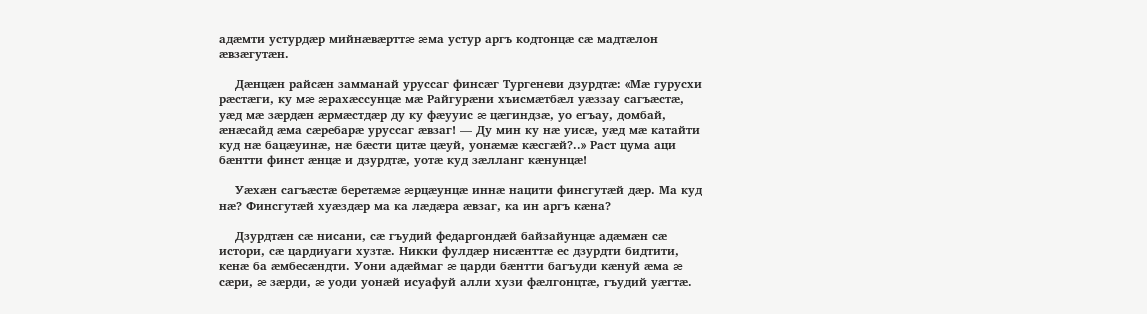адæмти устурдæр мийнæвæрттæ æма устур аргъ кодтонцæ сæ мадтæлон æвзæгутæн.

    Дæнцæн райсæн замманай уруссаг финсæг Тургеневи дзурдтæ: «Мæ гурусхи рæстæги, ку мæ æрахæссунцæ мæ Райгурæни хъисмæтбæл уæззау сагъæстæ, уæд мæ зæрдæн æрмæстдæр ду ку фæууис æ цæгиндзæ, уо егъау, домбай, æнæсайд æма сæребарæ уруссаг æвзаг! — Ду мин ку нæ уисæ, уæд мæ катайти куд нæ бацæуинæ, нæ бæсти цитæ цæуй, уонæмæ кæсгæй?..» Раст цума аци бæнтти финст æнцæ и дзурдтæ, уотæ куд зæлланг кæнунцæ!

    Уæхæн сагъæстæ беретæмæ æрцæунцæ иннæ нацити финсгутæй дæр. Ма куд нæ? Финсгутæй хуæздæр ма ка лæдæра æвзаг, ка ин аргъ кæна?

    Дзурдтæн сæ нисани, сæ гъудий федаргондæй байзайунцæ адæмæн сæ истори, сæ цардиуаги хузтæ. Никки фулдæр нисæнттæ ес дзурдти бидтити, кенæ ба æмбесæндти. Уони адæймаг æ царди бæнтти багъуди кæнуй æма æ сæри, æ зæрди, æ уоди уонæй исуафуй алли хузи фæлгонцтæ, гъудий уæгтæ.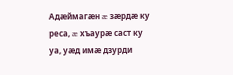Адæймагæн æ зæрдæ ку реса, æ хъаурæ саст ку уа, уæд имæ дзурди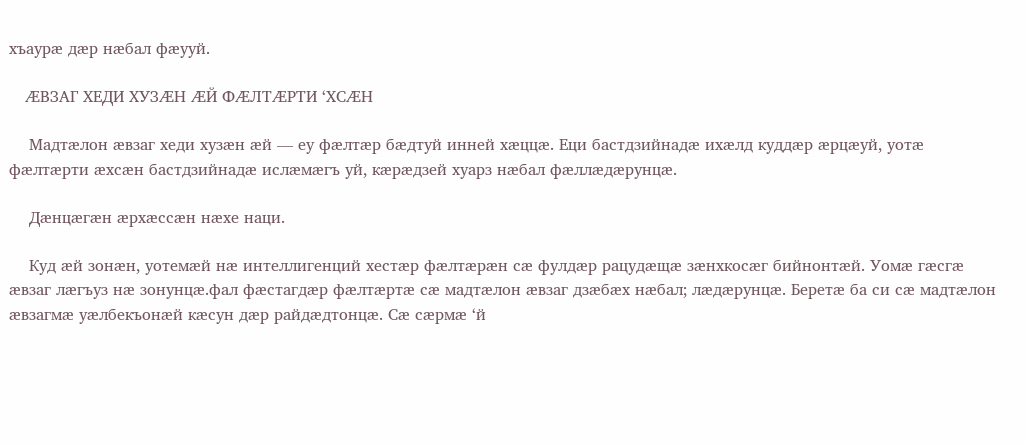хъаурæ дæр нæбал фæууй.

    ÆВЗАГ ХЕДИ ХУЗÆН ÆЙ ФÆЛТÆРТИ ‘ХСÆН

    Мадтæлон æвзаг хеди хузæн æй — еу фæлтæр бæдтуй инней хæццæ. Еци бастдзийнадæ ихæлд куддæр æрцæуй, уотæ фæлтæрти æхсæн бастдзийнадæ ислæмæгъ уй, кæрæдзей хуарз нæбал фæллæдæрунцæ.

    Дæнцæгæн æрхæссæн нæхе наци.

    Куд æй зонæн, уотемæй нæ интеллигенций хестæр фæлтæрæн сæ фулдæр рацудæщæ зæнхкосæг бийнонтæй. Уомæ гæсгæ æвзаг лæгъуз нæ зонунцæ.фал фæстагдæр фæлтæртæ сæ мадтæлон æвзаг дзæбæх нæбал; лæдæрунцæ. Беретæ ба си сæ мадтæлон æвзагмæ уæлбекъонæй кæсун дæр райдæдтонцæ. Сæ сæрмæ ‘й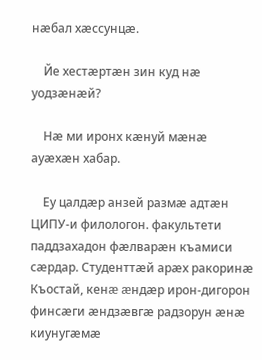нæбал хæссунцæ.

    Йе хестæртæн зин куд нæ уодзæнæй?

    Нæ ми иронх кæнуй мæнæ ауæхæн хабар.

    Еу цалдæр анзей размæ адтæн ЦИПУ-и филологон. факультети паддзахадон фæлварæн къамиси сæрдар. Студенттæй арæх ракоринæ Къостай, кенæ æндæр ирон-дигорон финсæги æндзæвгæ радзорун æнæ киунугæмæ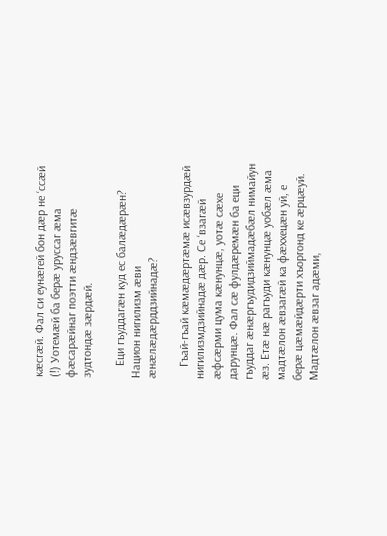кæсгæй. Фал си еунæгей бон дæр не ‘ссæй (!) Уотемæй ба берæ уруссаг æма фæсарæйнаг поэтти æндзæвгитæ зудтондæ зæрдæй.

    Еци гъуддагæн куд ес балæдæрæн? Национ нигилизм æви æнæлæдæрддзийнадæ?

    Гъай-гъай кæмæдæртæмæ исæвзурдæй нигилизмдзийнадæ дæр. Се ‘взагæй æфсæрми цума кæнунцæ, уотæ сæхе дарунцæ. Фал сæ фулдæремæн ба еци гъуддаг æнæргъудидзиймадæбæл нимайун æз. Етæ нæ рагъуди кæнунцæ уобæл æма мадтæлон æвзагæй ка фæххецæн уй, е берæ цæмæйдæрти хъоргонд ке æрцæуй. Мадтæлон æвзаг адæми,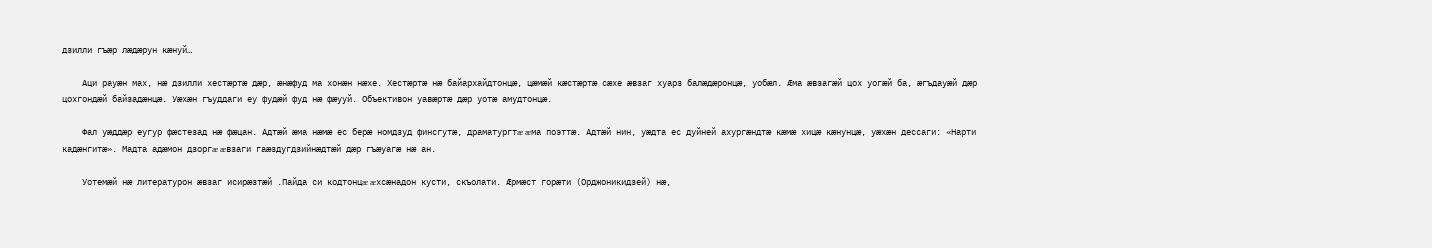дзилли гъæр лæдæрун кæнуй…

    Аци рауæн мах, нæ дзилли хестæртæ дæр, æнæфуд ма хонæн нæхе. Хестæртæ нæ байархайдтонцæ, цæмæй кæстæртæ сæхе æвзаг хуарз балæдæронцæ, уобæл. Æма æвзагæй цох уогæй ба, æгъдауæй дæр цохгондæй байзадæнцæ. Уæхæн гъуддаги еу фудæй фуд нæ фæууй. Объективон уавæртæ дæр уотæ амудтонцæ.

    Фал уæддæр еугур фæстезад нæ фæцан. Адтæй æма нæмæ ес берæ номдзуд финсгутæ, драматургтæ æма поэттæ. Адтæй нин, уæдта ес дуйней ахургæндтæ кæмæ хицæ кæнунцæ, уæхæн дессаги: «Нарти кадæнгитæ». Мадта адæмон дзоргæ æвзаги гаæздугдзийнæдтæй дæр гъæуагæ нæ ан.

    Уотемæй нæ литературон æвзаг исирæзтæй .Пайда си кодтонцæ æхсæнадон кусти, скъолати. Æрмæст горæти (Орджоникидзей) нæ,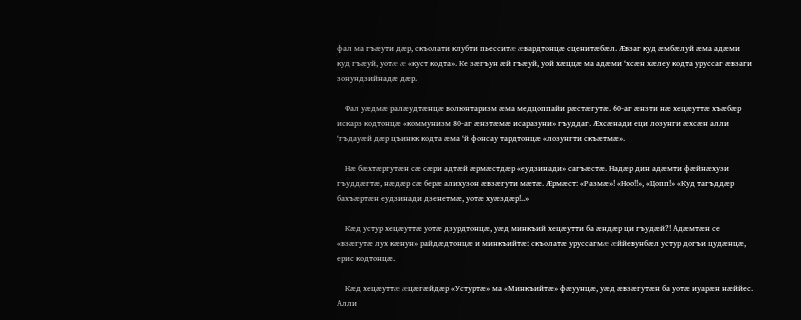фал ма гъæути дæр, скъолати клубти пьесситæ æвардтонцæ сценитæбæл. Æвзаг куд æмбæлуй æма адæми куд гъæуй, уотæ æ «куст кодта». Ке зæгъун æй гъæуй, уой хæццæ ма адæми ‘хсæн хæлеу кодта уруссаг æвзаги зонундзийнадæ дæр.

    Фал уæдмæ ралæудтæнцæ волюнтаризм æма медцоппайи рæстæгутæ. 60-аг æнзти нæ хецæуттæ хъæбæр искарз кодтонцæ «коммунизм 80-аг æнзтæмæ исаразуни» гъуддаг. Æхсæнади еци лозунги æхсæн алли ‘гъдауæй дæр цъинкк кодта æма ‘й фонсау тардтонцæ «лозунгти скъæтмæ».

    Нæ бæхтæргутæн сæ сæри адтæй æрмæстдæр «еудзинади» сагъæстæ. Надæр дин адæмти фæйнæхузи гъуддæгтæ, нæдæр сæ берæ алихузон æвзæгути мæтæ. Æрмæст: «Размæ»! «Ноо!!», «Цопп!» «Куд тагъддæр бахъæртæн еудзинади дзенетмæ, уотæ хуæздæр!..»

    Кæд устур хецæуттæ уотæ дзурдтонцæ, уæд минкъий хецæутти ба æндæр ци гъудæй?! Адæмтæн се «взæгутæ лух кæнун» райдæдтонцæ и минкъийтæ: скъолатæ уруссагмæ æййевунбæл устур догъи цудæнцæ, ерис кодтонцæ.

    Кæд хецæуттæ æцæгæйдæр «Устуртæ» ма «Минкъийтæ» фæуунцæ, уæд æвзæгутæн ба уотæ иуарæн нæййес. Алли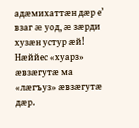адæмихаттæн дæр е’ взаг æ уод, æ зæрди хузæн устур æй! Нæййес «хуарз» æвзæгутæ ма «лæгъуз» æвзæгутæ дæр.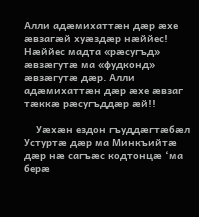Алли адæмихаттæн дæр æхе æвзагæй хуæздæр нæййес! Нæййес мадта «рæсугъд» æвзæгутæ ма «фудконд» æвзæгутæ дæр. Алли адæмихаттæн дæр æхе æвзаг тæккæ рæсугъддæр æй!!

    Уæхæн ездон гъуддæгтæбæл Устуртæ дæр ма Минкъийтæ дæр нæ сагъæс кодтонцæ ‘ма берæ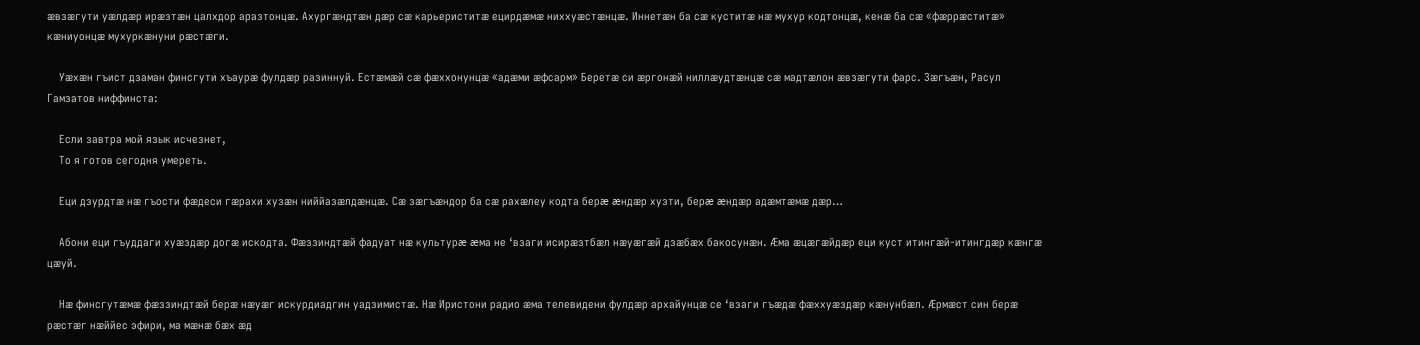æвзæгути уæлдæр ирæзтæн цалхдор аразтонцæ. Ахургæндтæн дæр сæ карьериститæ ецирдæмæ ниххуæстæнцæ. Иннетæн ба сæ куститæ нæ мухур кодтонцæ, кенæ ба сæ «фæррæститæ» кæниуонцæ мухуркæнуни рæстæги.

    Уæхæн гъист дзаман финсгути хъаурæ фулдæр разиннуй. Естæмæй сæ фæххонунцæ «адæми æфсарм» Беретæ си æргонæй ниллæудтæнцæ сæ мадтæлон æвзæгути фарс. Зæгъæн, Расул Гамзатов ниффинста:

    Если завтра мой язык исчезнет,
    То я готов сегодня умереть.

    Еци дзурдтæ нæ гъости фæдеси гæрахи хузæн ниййазæлдæнцæ. Сæ зæгъæндор ба сæ рахæлеу кодта берæ æндæр хузти, берæ æндæр адæмтæмæ дæр…

    Абони еци гъуддаги хуæздæр догæ искодта. Фæззиндтæй фадуат нæ культурæ æма не ‘взаги исирæзтбæл нæуæгæй дзæбæх бакосунæн. Æма æцæгæйдæр еци куст итингæй-итингдæр кæнгæ цæуй.

    Нæ финсгутæмæ фæззиндтæй берæ нæуæг искурдиадгин уадзимистæ. Нæ Иристони радио æма телевидени фулдæр архайунцæ се ‘взаги гъæдæ фæххуæздæр кæнунбæл. Æрмæст син берæ рæстæг нæййес эфири, ма мæнæ бæх æд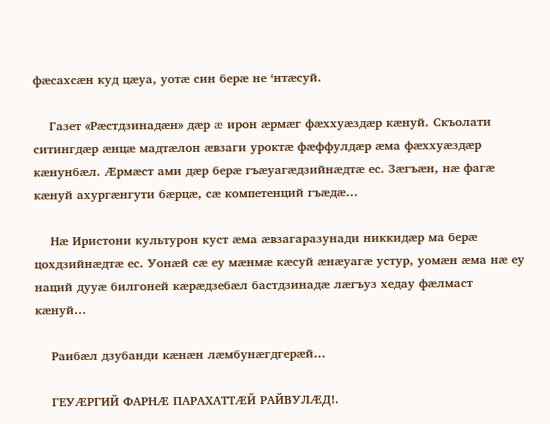фæсахсæн куд цæуа, уотæ син берæ не ‘нтæсуй.

    Газет «Рæстдзинадæн» дæр æ ирон æрмæг фæххуæздæр кæнуй. Скъолати ситингдæр æнцæ мадтæлон æвзаги уроктæ фæффулдæр æма фæххуæздæр кæнунбæл. Æрмæст ами дæр берæ гъæуагæдзийнæдтæ ес. Зæгъæн, нæ фагæ кæнуй ахургæнгути бæрцæ, сæ компетенций гъæдæ…

    Нæ Иристони культурон куст æма æвзагаразунади никкидæр ма берæ цохдзийнæдтæ ес. Уонæй сæ еу мæнмæ кæсуй æнæуагæ устур, уомæн æма нæ еу наций дууæ билгоней кæрæдзебæл бастдзинадæ лæгъуз хедау фæлмаст кæнуй…

    Раибæл дзубанди кæнæн лæмбунæгдгерæй…

    ГЕУÆРГИЙ ФАРНÆ ПАРАХАТТÆЙ РАЙВУЛÆД!.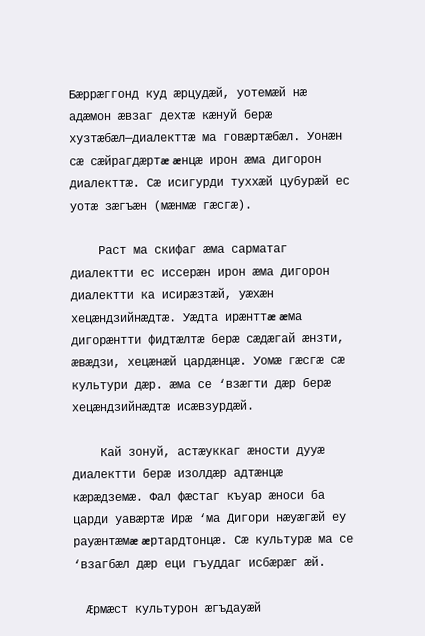Бæррæггонд куд æрцудæй, уотемæй нæ адæмон æвзаг дехтæ кæнуй берæ хузтæбæл—диалекттæ ма говæртæбæл. Уонæн сæ сæйрагдæртæ æнцæ ирон æма дигорон диалекттæ. Сæ исигурди туххæй цубурæй ес уотæ зæгъæн (мæнмæ гæсгæ).

    Раст ма скифаг æма сарматаг диалектти ес иссерæн ирон æма дигорон диалектти ка исирæзтæй, уæхæн хецæндзийнæдтæ. Уæдта ирæнттæ æма дигорæнтти фидтæлтæ берæ сæдæгай æнзти, æвæдзи, хецæнæй цардæнцæ. Уомæ гæсгæ сæ культури дæр. æма се ‘взæгти дæр берæ хецæндзийнæдтæ исæвзурдæй.

    Кай зонуй, астæуккаг æности дууæ диалектти берæ изолдæр адтæнцæ кæрæдземæ. Фал фæстаг къуар æноси ба царди уавæртæ Ирæ ‘ма Дигори нæуæгæй еу рауæнтæмæ æртардтонцæ. Сæ культурæ ма се ‘взагбæл дæр еци гъуддаг исбæрæг æй.

    Æрмæст культурон æгъдауæй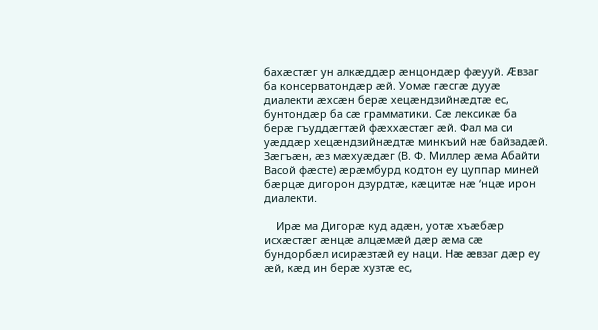бахæстæг ун алкæддæр æнцондæр фæууй. Æвзаг ба консерватондæр æй. Уомæ гæсгæ дууæ диалекти æхсæн берæ хецæндзийнæдтæ ес, бунтондæр ба сæ грамматики. Сæ лексикæ ба берæ гъуддæгтæй фæххæстæг æй. Фал ма си уæддæр хецæндзийнæдтæ минкъий нæ байзадæй. Зæгъæн, æз мæхуæдæг (В. Ф. Миллер æма Абайти Васой фæсте) æрæмбурд кодтон еу цуппар миней бæрцæ дигорон дзурдтæ, кæцитæ нæ ‘нцæ ирон диалекти.

    Ирæ ма Дигорæ куд адæн, уотæ хъæбæр исхæстæг æнцæ алцæмæй дæр æма сæ бундорбæл исирæзтæй еу наци. Нæ æвзаг дæр еу æй, кæд ин берæ хузтæ ес,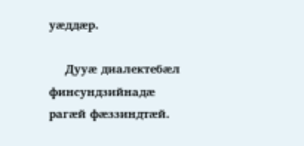уæддæр.

    Дууæ диалектебæл финсундзийнадæ рагæй фæззиндтæй.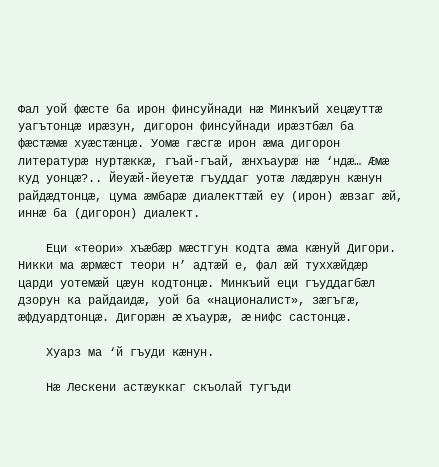Фал уой фæсте ба ирон финсуйнади нæ Минкъий хецæуттæ уагътонцæ ирæзун, дигорон финсуйнади ирæзтбæл ба фæстæмæ хуæстæнцæ. Уомæ гæсгæ ирон æма дигорон литературæ нуртæккæ, гъай-гъай, æнхъаурæ нæ ‘ндæ… Æмæ куд уонцæ?.. Йеуæй-йеуетæ гъуддаг уотæ лæдæрун кæнун райдæдтонцæ, цума æмбарæ диалекттæй еу (ирон) æвзаг æй, иннæ ба (дигорон) диалект.

    Еци «теори» хъæбæр мæстгун кодта æма кæнуй Дигори. Никки ма æрмæст теори н’ адтæй е, фал æй туххæйдæр царди уотемæй цæун кодтонцæ. Минкъий еци гъуддагбæл дзорун ка райдаидæ, уой ба «националист», зæгъгæ, æфдуардтонцæ. Дигорæн æ хъаурæ, æ нифс састонцæ.

    Хуарз ма ‘й гъуди кæнун.

    Нæ Лескени астæуккаг скъолай тугъди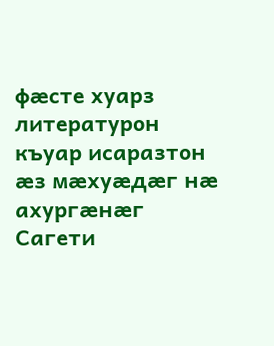фæсте хуарз литературон къуар исаразтон æз мæхуæдæг нæ ахургæнæг Сагети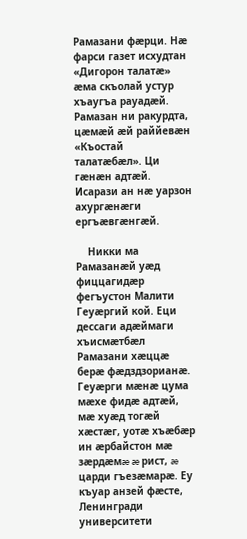Рамазани фæрци. Нæ фарси газет исхудтан «Дигорон талатæ» æма скъолай устур хъаугъа рауадæй. Рамазан ни ракурдта, цæмæй æй раййевæн «Къостай талатæбæл». Ци гæнæн адтæй. Исарази ан нæ уарзон ахургæнæги ергъæвгæнгæй.

    Никки ма Рамазанæй уæд фиццагидæр фегъустон Малити Геуæргий кой. Еци дессаги адæймаги хъисмæтбæл Рамазани хæццæ берæ фæдздзорианæ. Геуæрги мæнæ цума мæхе фидæ адтæй, мæ хуæд тогæй хæстæг, уотæ хъæбæр ин æрбайстон мæ зæрдæмæ æ рист, æ царди гъезæмарæ. Еу къуар анзей фæсте, Ленингради университети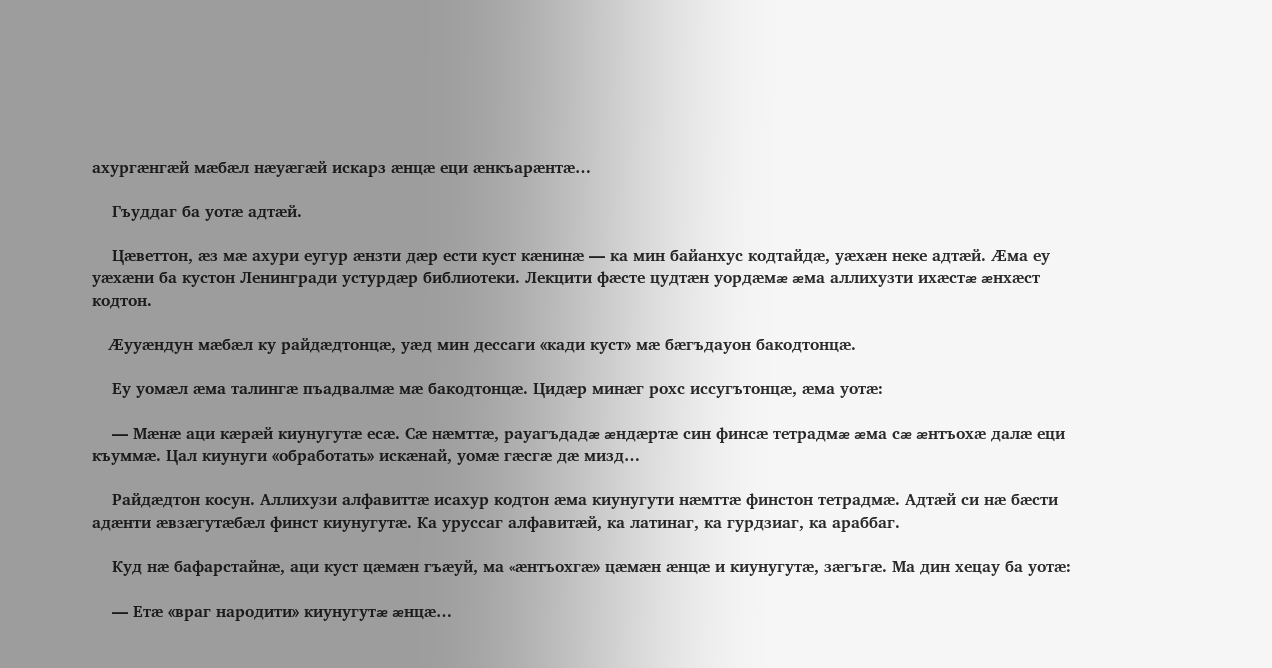ахургæнгæй мæбæл нæуæгæй искарз æнцæ еци æнкъарæнтæ…

    Гъуддаг ба уотæ адтæй.

    Цæветтон, æз мæ ахури еугур æнзти дæр ести куст кæнинæ — ка мин байанхус кодтайдæ, уæхæн неке адтæй. Æма еу уæхæни ба кустон Ленингради устурдæр библиотеки. Лекцити фæсте цудтæн уордæмæ æма аллихузти ихæстæ æнхæст кодтон.

    Æууæндун мæбæл ку райдæдтонцæ, уæд мин дессаги «кади куст» мæ бæгъдауон бакодтонцæ.

    Еу уомæл æма талингæ пъадвалмæ мæ бакодтонцæ. Цидæр минæг рохс иссугътонцæ, æма уотæ:

    — Мæнæ аци кæрæй киунугутæ есæ. Сæ нæмттæ, рауагъдадæ æндæртæ син финсæ тетрадмæ æма сæ æнтъохæ далæ еци къуммæ. Цал киунуги «обработать» искæнай, уомæ гæсгæ дæ мизд…

    Райдæдтон косун. Аллихузи алфавиттæ исахур кодтон æма киунугути нæмттæ финстон тетрадмæ. Адтæй си нæ бæсти адæнти æвзæгутæбæл финст киунугутæ. Ка уруссаг алфавитæй, ка латинаг, ка гурдзиаг, ка араббаг.

    Куд нæ бафарстайнæ, аци куст цæмæн гъæуй, ма «æнтъохгæ» цæмæн æнцæ и киунугутæ, зæгъгæ. Ма дин хецау ба уотæ:

    — Етæ «враг народити» киунугутæ æнцæ…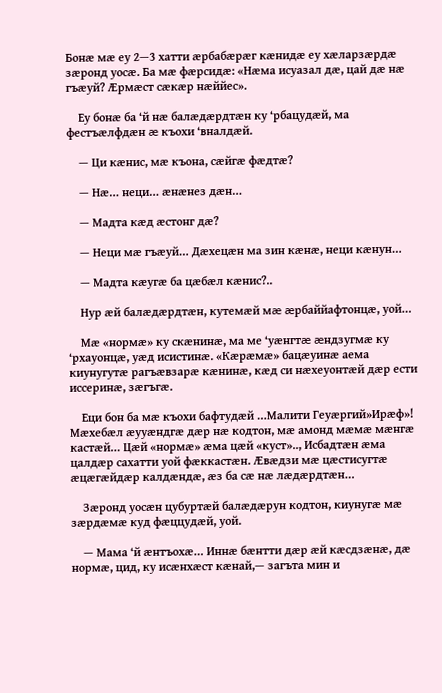Бонæ мæ еу 2—3 хатти æрбабæрæг кæнидæ еу хæларзæрдæ зæронд уосæ. Ба мæ фæрсидæ: «Нæма исуазал дæ, цай дæ нæ гъæуй? Æрмæст сæкæр нæййес».

    Еу бонæ ба ‘й нæ балæдæрдтæн ку ‘рбацудæй, ма фестъæлфдæн æ къохи ‘вналдæй.

    — Ци кæнис, мæ къона, сæйгæ фæдтæ?

    — Нæ… неци… æнæнез дæн…

    — Мадта кæд æстонг дæ?

    — Неци мæ гъæуй… Дæхецæн ма зин кæнæ, неци кæнун…

    — Мадта кæугæ ба цæбæл кæнис?..

    Нур æй балæдæрдтæн, кутемæй мæ æрбаййафтонцæ, уой…

    Мæ «нормæ» ку скæнинæ, ма ме ‘уæнгтæ æндзугмæ ку ‘рхауонцæ, уæд исистинæ. «Кæрæмæ» бацæуинæ аема киунугутæ рагъæвзарæ кæнинæ, кæд си нæхеуонтæй дæр ести иссеринæ, зæгъгæ.

    Еци бон ба мæ къохи бафтудæй …Малити Геуæргий»Ирæф»! Мæхебæл æууæндгæ дæр нæ кодтон, мæ амонд мæмæ мæнгæ кастæй… Цæй «нормæ» æма цæй «куст».., Исбадтæн æма цалдæр сахатти уой фæккастæн. Æвæдзи мæ цæстисугтæ æцæгæйдæр калдæндæ, æз ба сæ нæ лæдæрдтæн…

    Зæронд уосæн цубуртæй балæдæрун кодтон, киунугæ мæ зæрдæмæ куд фæццудæй, уой.

    — Мама ‘й æнтъохæ… Иннæ бæнтти дæр æй кæсдзæнæ, дæ нормæ, цид, ку исæнхæст кæнай,— загъта мин и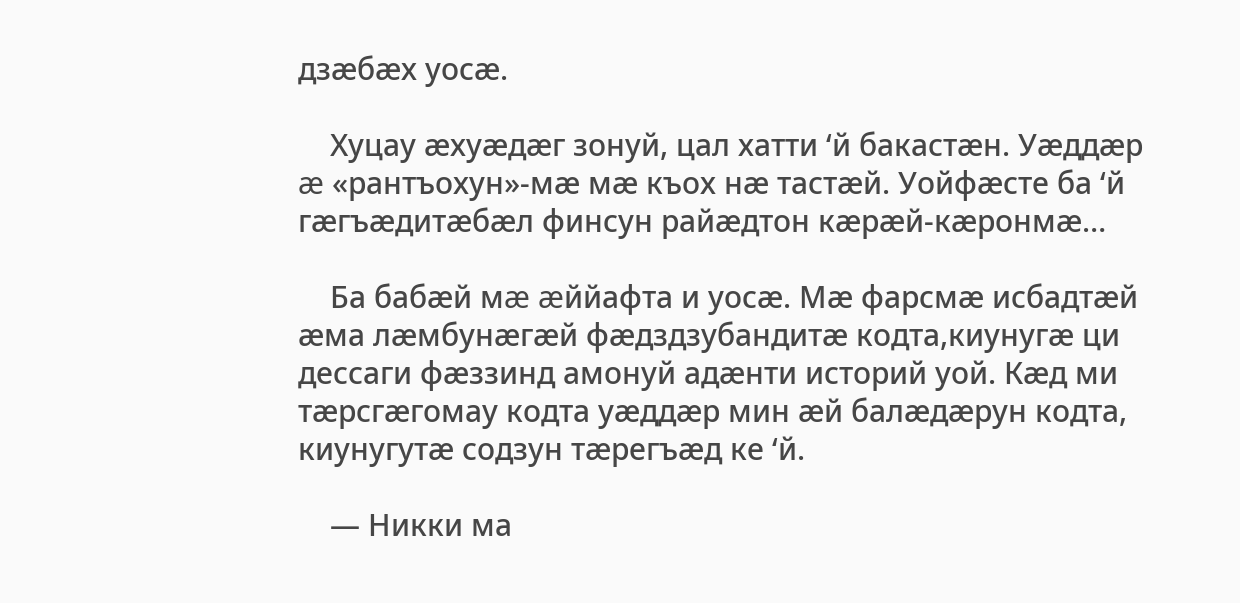дзæбæх уосæ.

    Хуцау æхуæдæг зонуй, цал хатти ‘й бакастæн. Уæддæр æ «рантъохун»-мæ мæ къох нæ тастæй. Уойфæсте ба ‘й гæгъæдитæбæл финсун райæдтон кæрæй-кæронмæ…

    Ба бабæй мæ æййафта и уосæ. Мæ фарсмæ исбадтæй æма лæмбунæгæй фæдздзубандитæ кодта,киунугæ ци дессаги фæззинд амонуй адæнти историй уой. Кæд ми тæрсгæгомау кодта уæддæр мин æй балæдæрун кодта, киунугутæ содзун тæрегъæд ке ‘й.

    — Никки ма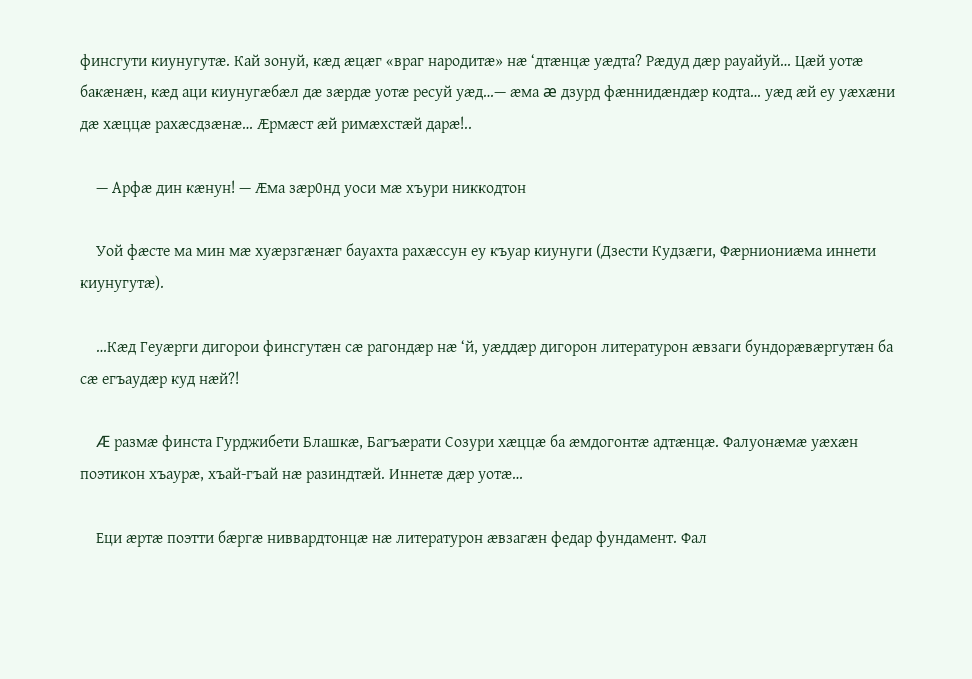финсгути киунугутæ. Кай зонуй, кæд æцæг «враг народитæ» нæ ‘дтæнцæ уæдта? Рæдуд дæр рауайуй… Цæй уотæ бакæнæн, кæд аци киунугæбæл дæ зæрдæ уотæ ресуй уæд…— æма æ дзурд фæннидæндæр кодта… уæд æй еу уæхæни дæ хæццæ рахæсдзæнæ… Æрмæст æй римæхстæй дарæ!..

    — Арфæ дин кæнун! — Æма зæр0нд уоси мæ хъури никкодтон

    Уой фæсте ма мин мæ хуæрзгæнæг бауахта рахæссун еу къуар киунуги (Дзести Кудзæги, Фæрниониæма иннети киунугутæ).

    …Кæд Геуæрги дигорои финсгутæн сæ рагондæр нæ ‘й, уæддæр дигорон литературон æвзаги бундорæвæргутæн ба сæ егъаудæр куд нæй?!

    Æ размæ финста Гурджибети Блашкæ, Багъæрати Созури хæццæ ба æмдогонтæ адтæнцæ. Фалуонæмæ уæхæн поэтикон хъаурæ, хъай-гъай нæ разиндтæй. Иннетæ дæр уотæ…

    Еци æртæ поэтти бæргæ ниввардтонцæ нæ литературон æвзагæн федар фундамент. Фал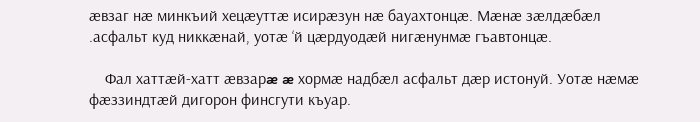æвзаг нæ минкъий хецæуттæ исирæзун нæ бауахтонцæ. Мæнæ зæлдæбæл .асфальт куд никкæнай, уотæ ‘й цæрдуодæй нигæнунмæ гъавтонцæ.

    Фал хаттæй-хатт æвзарæ æ хормæ надбæл асфальт дæр истонуй. Уотæ нæмæ фæззиндтæй дигорон финсгути къуар.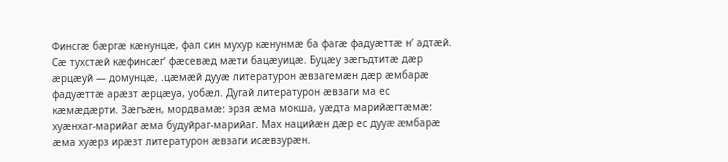Финсгæ бæргæ кæнунцæ, фал син мухур кæнунмæ ба фагæ фадуæттæ н’ адтæй. Сæ тухстæй кæфинсæг’ фæсевæд мæти бацæуицæ. Буцæу зæгъдтитæ дæр æрцæуй — домунцæ, .цæмæй дууæ литературон æвзагемæн дæр æмбарæ фадуæттæ арæзт æрцæуа, уобæл. Дугай литературон æвзаги ма ес кæмæдæрти. Зæгъæн, мордвамæ: эрзя æма мокша, уæдта марийæгтæмæ: хуæнхаг-марийаг æма будуйраг-марийаг. Мах нацийæн дæр ес дууæ æмбарæ æма хуæрз ирæзт литературон æвзаги исæвзурæн.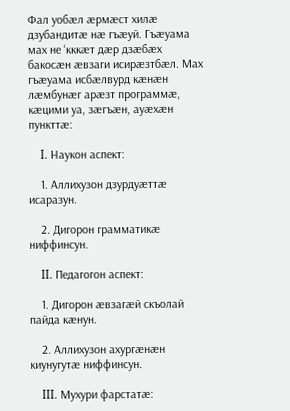Фал уобæл æрмæст хилæ дзубандитæ нæ гъæуй. Гъæуама мах не ‘кккæт дæр дзæбæх бакосæн æвзаги исирæзтбæл. Мах гъæуама исбæлвурд кæнæн лæмбунæг арæзт программæ, кæцими уа, зæгъæн, ауæхæн пункттæ:

    I. Наукон аспект:

    1. Аллихузон дзурдуæттæ исаразун.

    2. Дигорон грамматикæ ниффинсун.

    II. Педагогон аспект:

    1. Дигорон æвзагæй скъолай пайда кæнун.

    2. Аллихузон ахургæнæн киунугутæ ниффинсун.

    III. Мухури фарстатæ: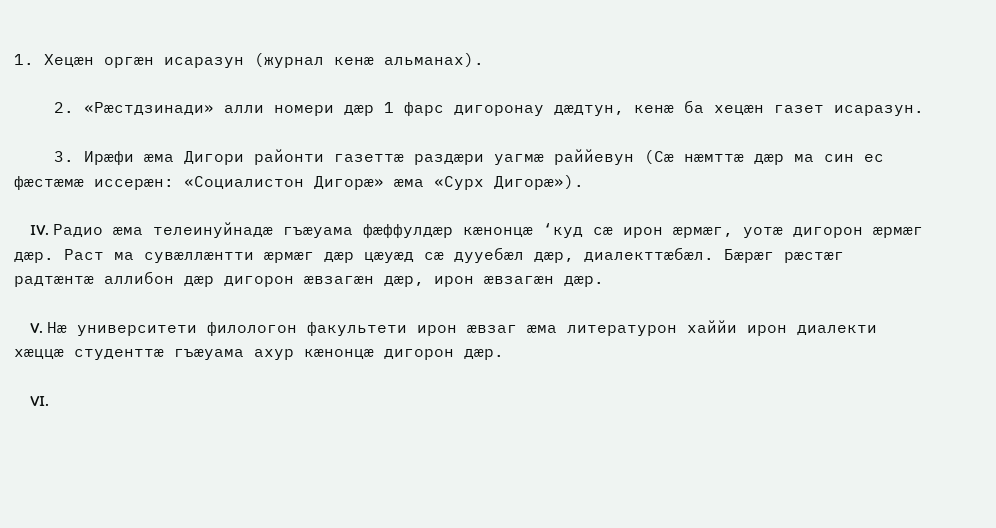1. Хецæн оргæн исаразун (журнал кенæ альманах).

    2. «Рæстдзинади» алли номери дæр 1 фарс дигоронау дæдтун, кенæ ба хецæн газет исаразун.

    3. Ирæфи æма Дигори районти газеттæ раздæри уагмæ раййевун (Сæ нæмттæ дæр ма син ес фæстæмæ иссерæн: «Социалистон Дигорæ» æма «Сурх Дигорæ»).

    IV. Радио æма телеинуйнадæ гъæуама фæффулдæр кæнонцæ ‘куд сæ ирон æрмæг, уотæ дигорон æрмæг дæр. Раст ма сувæллæнтти æрмæг дæр цæуæд сæ дууебæл дæр, диалекттæбæл. Бæрæг рæстæг радтæнтæ аллибон дæр дигорон æвзагæн дæр, ирон æвзагæн дæр.

    V. Нæ университети филологон факультети ирон æвзаг æма литературон хаййи ирон диалекти хæццæ студенттæ гъæуама ахур кæнонцæ дигорон дæр.

    VI.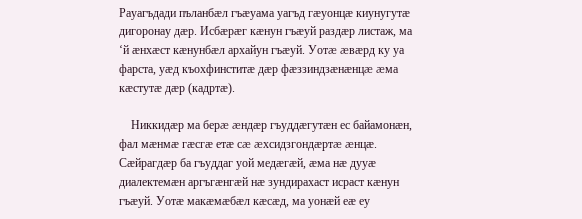Рауагъдади пъланбæл гъæуама уагъд гæуонцæ киунугутæ дигоронау дæр. Исбæрæг кæнун гъæуй раздæр листаж, ма ‘й æнхæст кæнунбæл архайун гъæуй. Уотæ æвæрд ку уа фарста, уæд къохфинститæ дæр фæззиндзæнæнцæ æма кæстутæ дæр (кадртæ).

    Никкидæр ма берæ æндæр гъуддæгутæн ес байамонæн, фал мæнмæ гæсгæ етæ сæ æхсидзгондæртæ æнцæ. Сæйрагдæр ба гъуддаг уой медæгæй, æма нæ дууæ диалектемæн аргъгæнгæй нæ зундирахаст исраст кæнун гъæуй. Уотæ макæмæбæл кæсæд, ма уонæй еæ еу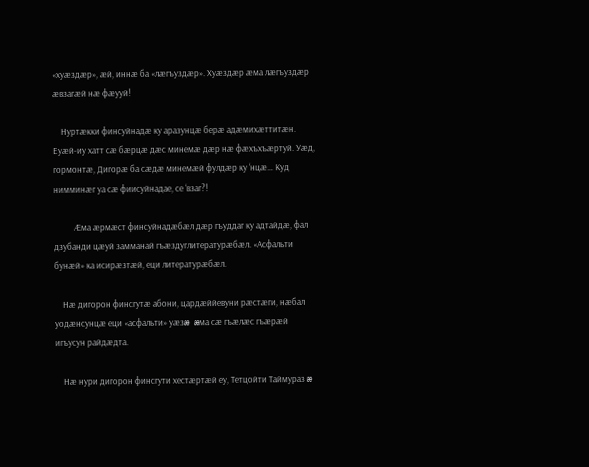«хуæздæр», æй, иннæ ба «лæгъуздæр». Хуæздæр æма лæгъуздæр æвзагæй нæ фæууй!

    Нуртæкки финсуйнадæ ку аразунцæ берæ адæмихæттитæн. Еуæй-иу хатт сæ бæрцæ дæс минемæ дæр нæ фæхъхъæртуй. Уæд, гормонтæ, Дигорæ ба сæдæ минемæй фулдæр ку ‘нцæ… Куд нимминæг уа сæ фиисуйнадае, се ‘взаг?!

    Æма æрмæст финсуйнадæбæл дæр гъуддаг ку адтайдæ, фал дзубанди цæуй замманай гъæздуглитературæбæл. «Асфальти бунæй» ка исирæзтæй, еци литературæбæл.

    Нæ дигорон финсгутæ абони, цардæййевуни рæстæги, нæбал уодæнсунцæ еци «асфальти» уæзæ æма сæ гъæлæс гъæрæй игъусун райдæдта.

    Нæ нури дигорон финсгути хестæртæй еу, Тетцойти Таймураз æ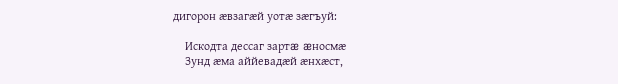дигорон æвзагæй уотæ зæгъуй:

    Искодта дессаг зартæ æносмæ
    Зунд æма аййевадæй æнхæст,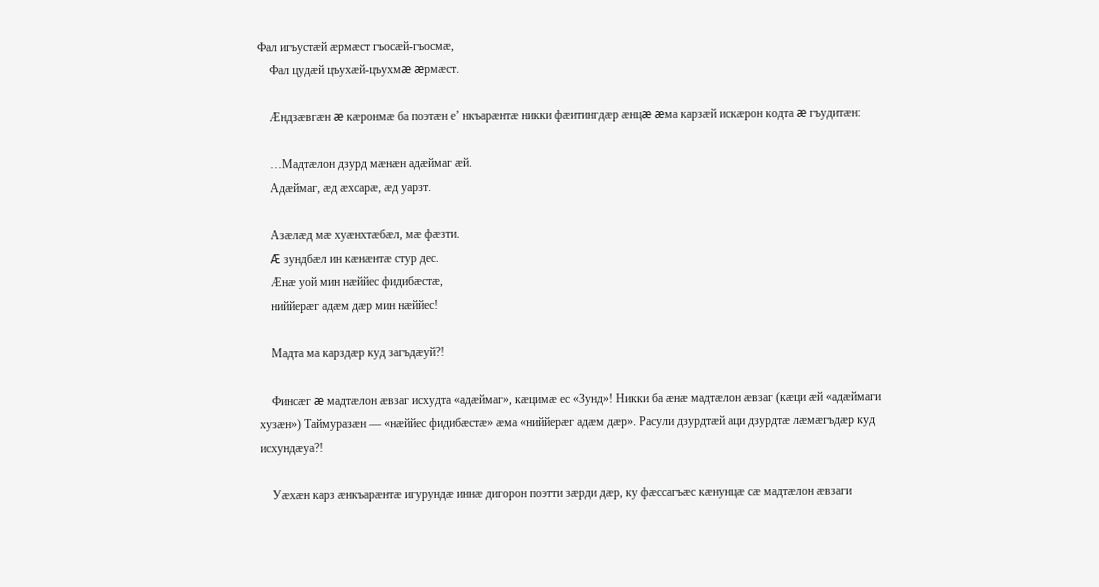Фал игъустæй æрмæст гъосæй-гъосмæ,
    Фал цудæй цъухæй-цъухмæ æрмæст.

    Æндзæвгæн æ кæронмæ ба поэтæн е’ нкъарæнтæ никки фæитингдæр æнцæ æма карзæй искæрон кодта æ гъудитæн:

    …Мадтæлон дзурд мæнæн адæймаг æй.
    Адæймаг, æд æхсарæ, æд уарзт.

    Азæлæд мæ хуæнхтæбæл, мæ фæзти.
    Æ зундбæл ин кæнæнтæ стур дес.
    Æнæ уой мин нæййес фидибæстæ,
    ниййерæг адæм дæр мин нæййес!

    Мадта ма карздæр куд загъдæуй?!

    Финсæг æ мадтæлон æвзаг исхудта «адæймаг», кæцимæ ес «Зунд»! Никки ба æнæ мадтæлон æвзаг (кæци æй «адæймаги хузæн») Таймуразæн — «нæййес фидибæстæ» æма «ниййерæг адæм дæр». Расули дзурдтæй аци дзурдтæ лæмæгъдæр куд исхундæуа?!

    Уæхæн карз æнкъарæнтæ игурундæ иннæ дигорон поэтти зæрди дæр, ку фæссагъæс кæнунцæ сæ мадтæлон æвзаги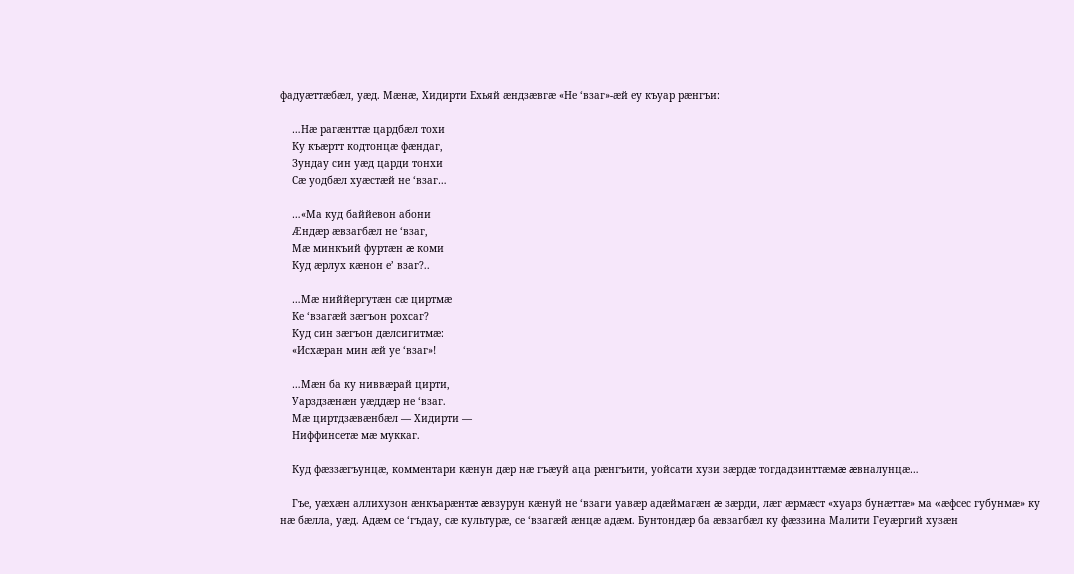фадуæттæбæл, уæд. Мæнæ, Хидирти Ехьяй æндзæвгæ «Не ‘взаг»-æй еу къуар рæнгъи:

    …Нæ рагæнттæ цардбæл тохи
    Ку къæртт кодтонцæ фæндаг,
    Зундау син уæд царди тонхи
    Сæ уодбæл хуæстæй не ‘взаг…

    …«Ма куд баййевон абони
    Æндæр æвзагбæл не ‘взаг,
    Мæ минкъий фуртæн æ коми
    Куд æрлух кæнон е’ взаг?..

    …Мæ ниййергутæн сæ циртмæ
    Ке ‘взагæй зæгъон рохсаг?
    Куд син зæгъон дæлсигитмæ:
    «Исхæран мин æй уе ‘взаг»!

    …Мæн ба ку ниввæрай цирти,
    Уарздзæнæн уæддæр не ‘взаг.
    Мæ циртдзæвæнбæл — Хидирти —
    Ниффинсетæ мæ муккаг.

    Куд фæззæгъунцæ, комментари кæнун дæр нæ гъæуй аца рæнгъити, уойсати хузи зæрдæ тогдадзинттæмæ æвналунцæ…

    Гъе, уæхæн аллихузон æнкъарæнтæ æвзурун кæнуй не ‘взаги уавæр адæймагæн æ зæрди, лæг æрмæст «хуарз бунæттæ» ма «æфсес губунмæ» ку нæ бæлла, уæд. Адæм се ‘гъдау, сæ культурæ, се ‘взагæй æнцæ адæм. Бунтондæр ба æвзагбæл ку фæззина Малити Геуæргий хузæн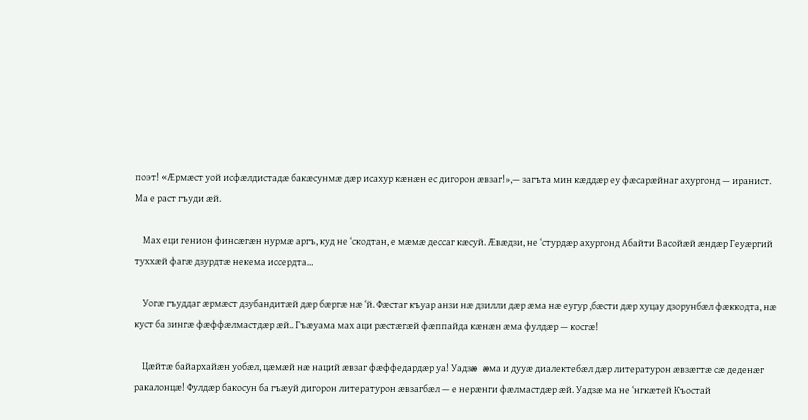поэт! «Æрмæст уой исфæлдистадæ бакæсунмæ дæр исахур кæнæн ес дигорон æвзаг!»,— загъта мин кæддæр еу фæсарæйнаг ахургонд — иранист. Ма е раст гъуди æй.

    Мах еци генион финсæгæн нурмæ аргъ, куд не ‘скодтан, е мæмæ дессаг кæсуй. Æвæдзи, не ‘стурдæр ахургонд Абайти Васойæй æндæр Геуæргий туххæй фагæ дзурдтæ некема иссердта…

    Уогæ гъуддаг æрмæст дзубандитæй дæр бæргæ нæ ‘й. Фæстаг къуар анзи нæ дзилли дæр æма нæ еугур ,бæсти дæр хуцау дзорунбæл фæккодта, нæ куст ба зингæ фæффæлмастдæр æй.. Гъæуама мах аци рæстæгæй фæппайда кæнæн æма фулдæр — косгæ!

    Цæйтæ байархайæн уобæл, цæмæй нæ наций æвзаг фæффедардæр уа! Уадзæ æма и дууæ диалектебæл дæр литературон æвзæгтæ сæ деденæг ракалонцæ! Фулдæр бакосун ба гъæуй дигорон литературон æвзагбæл — е нерæнги фæлмастдæр æй. Уадзæ ма не ‘нгкæтей Къостай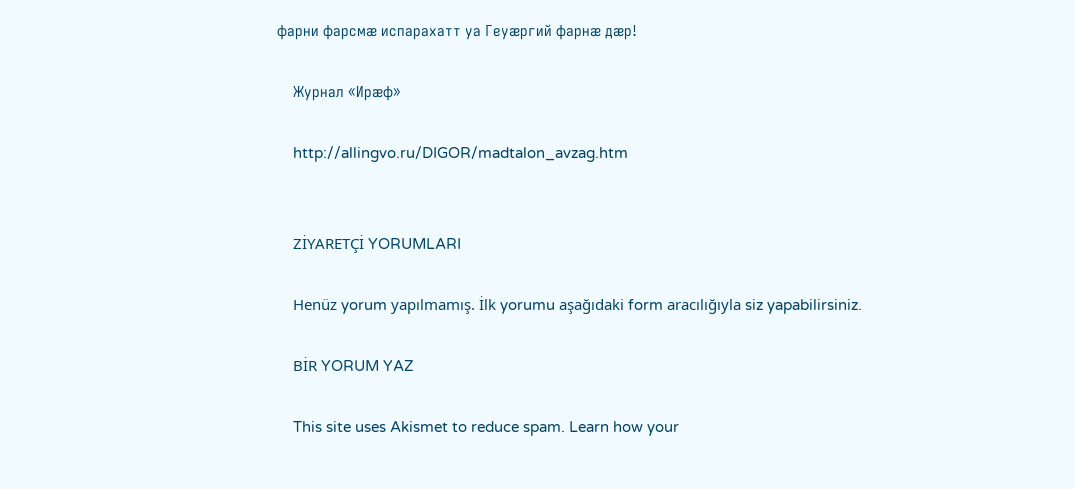фарни фарсмæ испарахатт уа Геуæргий фарнæ дæр!

    Журнал «Ирæф»

    http://allingvo.ru/DIGOR/madtalon_avzag.htm


    ZİYARETÇİ YORUMLARI

    Henüz yorum yapılmamış. İlk yorumu aşağıdaki form aracılığıyla siz yapabilirsiniz.

    BİR YORUM YAZ

    This site uses Akismet to reduce spam. Learn how your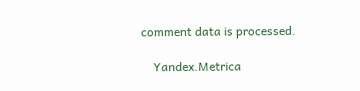comment data is processed.

    Yandex.Metrica